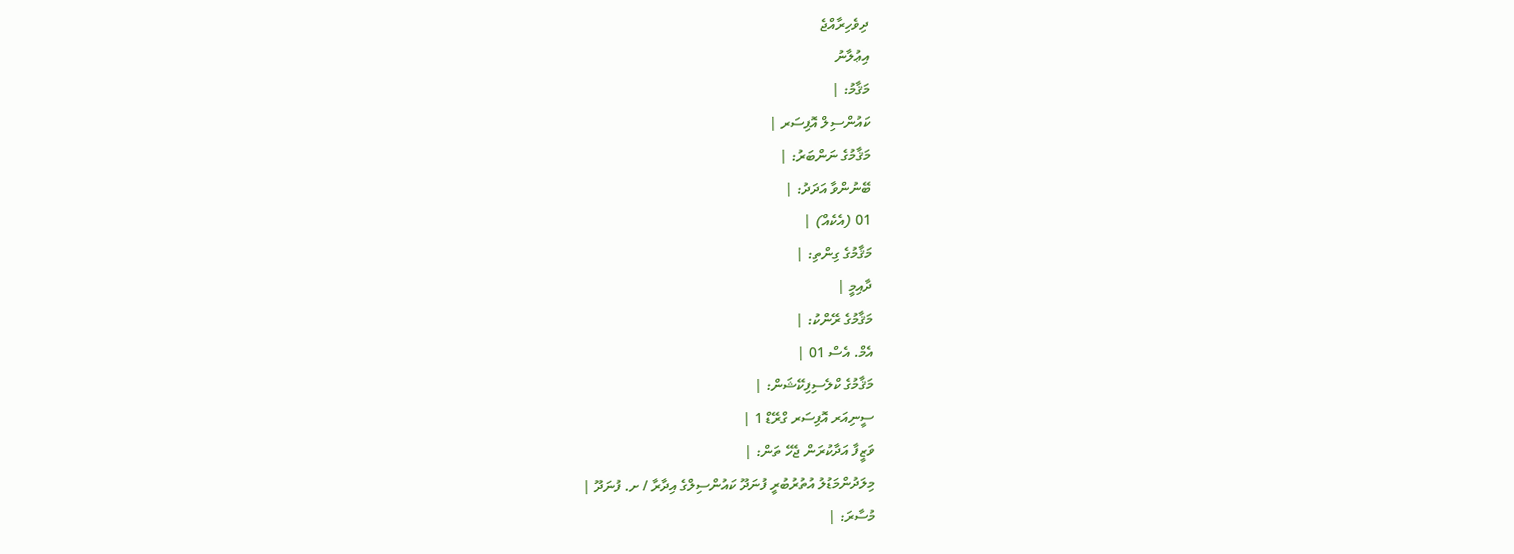ދިވެހިރާއްޖެ
އިޢުލާނު
މަޤާމު: |
ކައުންސިލް އޮފިސަރ |
މަޤާމުގެ ނަންބަރު: |
ބޭނުންވާ އަދަދު: |
01 (އެކެއް) |
މަޤާމުގެ ގިންތި: |
ދާއިމީ |
މަޤާމުގެ ރޭންކު: |
އެމް. އެސް 01 |
މަޤާމުގެ ކްލެސިފިކޭޝަން: |
ސީނިއަރ އޮފިސަރ ގްރޭޑް 1 |
ވަޒީފާ އަދާކުރަން ޖެހޭ ތަން: |
މިލަދުންމަޑުލު އުތުރުބުރީ ފުނަދޫ ކައުންސިލްގެ އިދާރާ / ށ. ފުނަދޫ |
މުސާރަ: |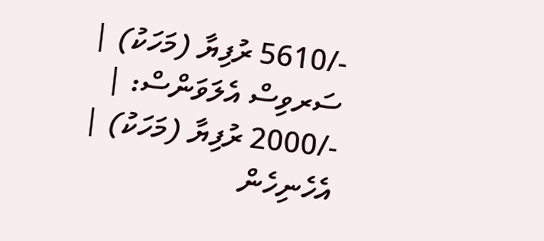-/5610 ރުފިޔާ (މަހަކު) |
ސަރވިސް އެލަވަންސް: |
-/2000 ރުފިޔާ (މަހަކު) |
އެހެނިހެން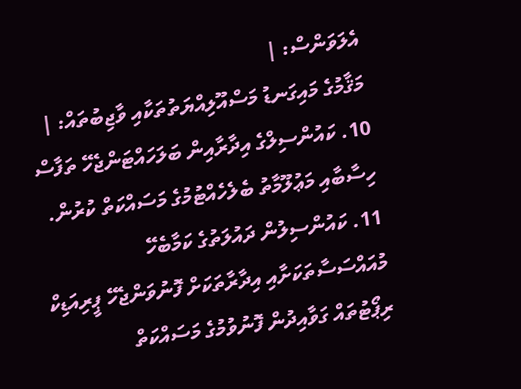އެލަވަންސް: |
މަޤާމުގެ މައިގަނޑު މަސްއޫލިއްޔަތުތަކާއި ވާޖިބުތައް: |
10. ކައުންސިލްގެ އިދާރާއިން ބަލަހައްޓަންޖެހޭ ތަފާސް ހިސާބާއި މަޢުލޫމާތު ބެލެހެއްޓުމުގެ މަސައްކަތް ކުރުން. 11. ކައުންސިލުން ދައުލަތުގެ ކަމާބެހޭ މުއައްސަސާތަކަށާއި އިދާރާތަކަށް ފޮނުވަންޖެހޭ ޕީރިއަޑިކް ރިޕޯޓުތައް ގަވާއިދުން ފޮނުވުމުގެ މަސައްކަތް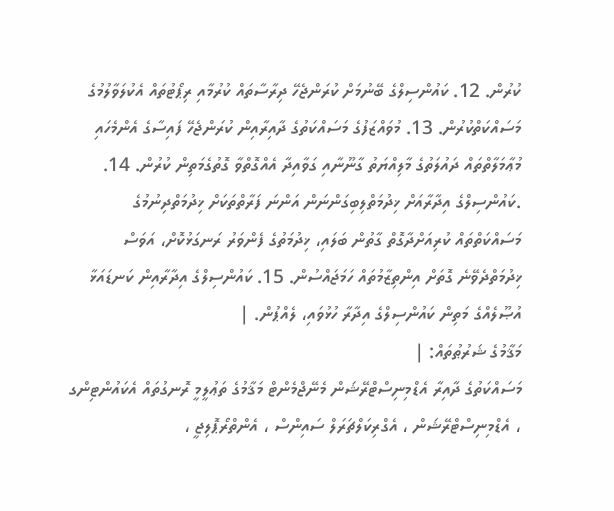ކުރުން. 12. ކައުންސިލްގެ ބޭނުމަށް ކުރަންޖެހޭ ދިރާސާތައް ކުރުމާއި ރިޕޯޓުތައް އެކުލަވާލުމުގެ މަސައްކަތްކުރުން. 13. މުވައްޒަފުގެ މަސައްކަތުގެ ދާއިރާއިން ކުރަންޖެހޭ ފައިސާގެ އެންމެހައި މުޢާމަލާތްތައް ދައުލަތުގެ މާލިއްޔަތު ގާނޫނާއި ގަވާއިދާ އެއްގޮތްވާ ގޮތުގެމަތިން ކުރުން. 14. .ކައުންސިލްގެ އިދާރާއަށް ޚިދުމަތްލިބިގަންނަން އަންނަ ފަރާތްތަކަށް ޚިދުމަތްދިނުމުގެ މަސައްކަތްތައް ކުރިއަށްދާގޮތް ގާތުން ބަލައި، ޚިދުމަތުގެ ފެންވަރު ރަނގަޅުކޮށް، އަވަސް ޚިދުމަތްދެވޭނެ ގޮތަށް އިންތިޒާމުތައް ހަމަޖައްސުން. 15. ކައުންސިލްގެ އިދާރާއިން ކަނޑައަޅާ އުޞޫލެއްގެ މަތިން ކައުންސިލްގެ އިދާރާ ހުޅުވައި، ލެއްޕުން. |
މަޤާމުގެ ޝަރުޠުތައް: |
މަސައްކަތުގެ ދާއިރާ އެޑްމިނިސްޓްރޭޝަން މެނޭޖްމެންޓް މަޤާމުގެ ތަޢުލީމީ ރޮނގުތައް އެކައުންޓިންގ ، އެޑްމިނިސްޓްރޭޝަން ، އެގްރިކަލްޗަރަލް ސައިންސް ، އެންތްރޯޕޮލިޖީ ،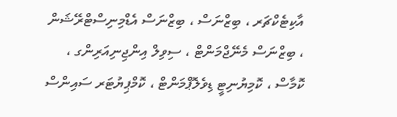އާކިޓެކްޗަރ ، ބިޒްނަސް ، ބިޒްނަސް އެޑްމިނިސްޓްރޭޝަން ، ބިޒްނަސް މެނޭޖްމަންޓް ، ސިވިލް އިންޖިނިއަރިންގ ، ކޮމާސް ، ކޮމިޔުނިޓީ ޑިވެލޮޕްމަންޓް ، ކޮމްޕިޔުޓަރ ސައިންސް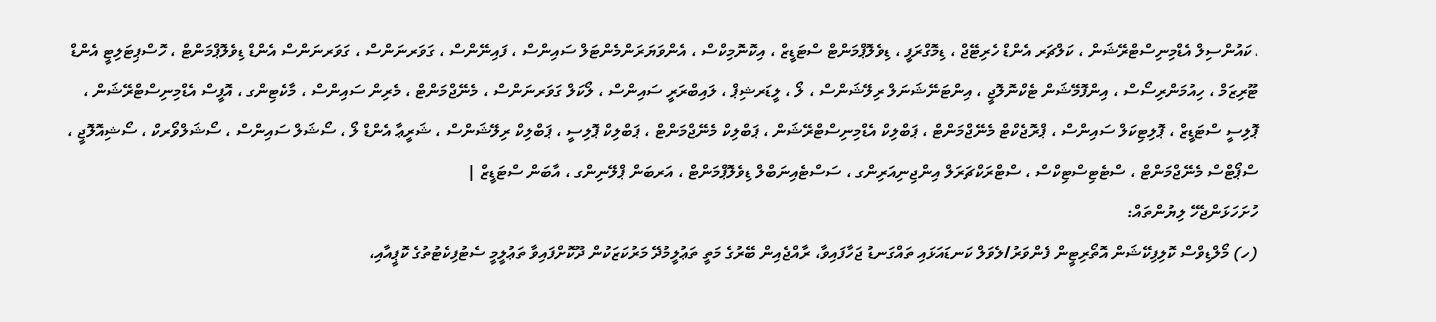، ކައުންސިލް އެޑްމިނިސްޓްރޭޝަން ، ކަލްޗަރ އެންޑް ހެރިޓޭޖް ، ޑިމޮގްރަފީ ، ޑިވެލޮޕްމަންޓް ސްޓަޑީޒް ، އިކޮނޮމިކްސް ، އެންވަޔަރަންމެންޓަލް ސައިންސް ، ފައިނޭންސް ، ގަވަރނަންސް ، ގަވަރނަންސް އެންޑް ޑިވެލޮޕްމަންޓް ، ހޮސްޕިޓަލިޓީ އެންޑް ޓޫރިޒަމް ، ހިއުމަންރިސޯސް ، އިންފޮމޭޝަން ޓެކްނޮލޮޖީ ، އިންޓަނޭޝަނަލް ރިލޭޝަންސް ، ލޯ ، ލީޑަރޝިޕް ، ލައިބްރަރީ ސައިންސް ، ލޯކަލް ގަވަރނަންސް ، މެނޭޖްމަންޓް ، މެރިން ސައިންސް ، މާކެޓިންގ ، އޮފީސް އެޑްމިނިސްޓްރޭޝަން ، ޕޮލިސީ ސްޓަޑީޒް ، ޕޮލިޓިކަލް ސައިންސް ، ޕްރޮޖެކްޓް މެނޭޖްމަންޓް ، ޕަބްލިކް އެޑްމިނިސްޓްރޭޝަން ، ޕަބްލިކް މެނޭޖްމަންޓް ، ޕަބްލިކް ޕޮލިސީ ، ޕަބްލިކް ރިލޭޝަންސް ، ޝަރީޢާ އެންޑް ލޯ ، ސޯޝަލް ސައިންސް ، ސޯޝަލްވޯރކް ، ސޯޝިއޮލޮޖީ ، ސްޕޯޓްސް މެނޭޖްމަންޓް ، ސްޓެޓިސްޓިކްސް ، ސްޓްރަކްޗަރަލް އިންޖިނިއަރިންގ ، ސަސްޓެއިނަބްލް ޑިވެލޮޕްމަންޓް ، އަރބަން ޕްލޭނިންގ ، އާބަން ސްޓަޑީޒް |
ހުށަހަޅަންޖެހޭ ލިޔުންތައް:
(ހ) މޯލްޑިވްސް ކޮލިފިކޭޝަން އޮތޯރިޓީން ފެންވަރު/ލެވަލް ކަނޑައަޅައި ތައްގަނޑު ޖަހާފައިވާ، ރާއްޖެއިން ބޭރުގެ މަތީ ތަޢުލީމުދޭ މަރުކަޒަކުން ދޫކޮށްފައިވާ ތަޢުލީމީ ސެޓުފިކެޓުތުގެ ކޮޕީއާއި،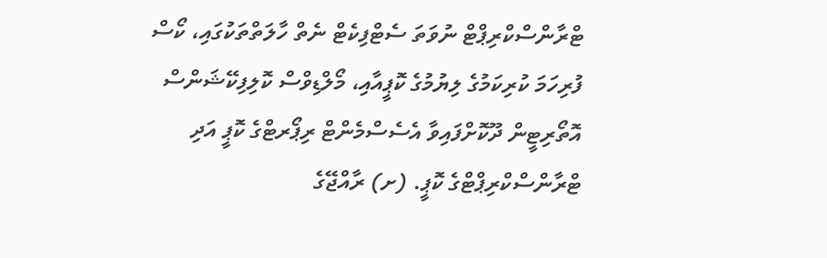ޓްރާންސްކްރިޕްޓް ނުވަތަ ސެޓްފިކެޓް ނެތް ހާލަތްތަކުގައި، ކޯސް ފުރިހަމަ ކުރިކަމުގެ ލިޔުމުގެ ކޮޕީއާއި، މޯލްޑިވްސް ކޮލިފިކޭޝަންސް އޮތޯރިޓީން ދޫކޮށްފައިވާ އެސެސްމެންޓް ރިޕޯރޓްގެ ކޮޕީ އަދި ޓްރާންސްކްރިޕްޓްގެ ކޮޕީ. (ށ) ރާއްޖޭގެ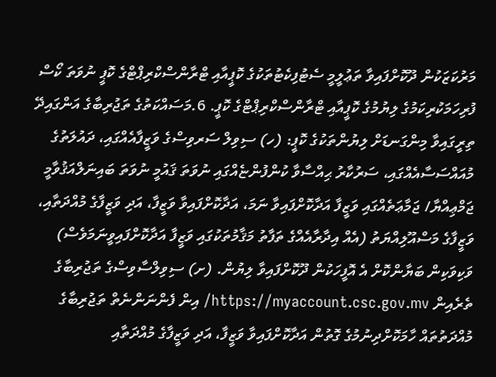މަރުކަޒަކުން ދޫކޮށްފައިވާ ތަޢުލީމީ ސެޓުފިކެޓުތަކުގެ ކޮޕީއާއި ޓްރާންސްކްރިޕްޓްގެ ކޮޕީ ނުވަތަ ކޯސް ފުރިހަމަކުރިކަމުގެ ލިޔުމުގެ ކޮޕީއާއި ޓްރާންސްކްރިޕްޓްގެ ކޮޕީ. 6.މަސައްކަތުގެ ތަޖުރިބާގެ އަންގައިދޭ ތިރީގައިވާ މިންގަނޑަށް ލިޔުންތަކުގެ ކޮޕީ: (ހ) ސިވިލް ސަރވިސްގެ ވަޒީފާއެއްގައި، ދައުލަތުގެ މުއައްސަސާއެއްގައި، ސަރުކާރު ޙިއްސާވާ ކުންފުންޏެއްގައި ނުވަތަ ޤައުމީ ނުވަތަ ބައިނަލްއަޤުވާމީ ޖަމްޢިއްޔާ/ ޖަމާޢަތެއްގައި ވަޒީފާ އަދާކޮށްފައިވާ ނަމަ، އަދާކޮށްފައިވާ ވަޒީފާ، އަދި ވަޒީފާގެ މުއްދަތާއި، ވަޒީފާގެ މަސްއޫލިއްޔަތު (އެއް އިދާރާއެއްގެ ތަފާތު މަޤާމުތަކުގައި ވަޒީފާ އަދާކޮށްފައިވީނަމަވެސް) ވަކިވަކިން ބަޔާންކޮށް އެ އޮފީހަކުން ދޫކޮށްފައިވާ ލިޔުން. (ށ) ސިވިލްސާވިސްގެ ތަޖުރިބާގެ ތެރެއިން https://myaccount.csc.gov.mv/ އިން ފެންނަންނެތް ތަޖުރިބާގެ މުއްދަތުތައް ހާމަކޮށްދިނުމުގެ ގޮތުން އަދާކޮށްފައިވާ ވަޒީފާ، އަދި ވަޒީފާގެ މުއްދަތާއި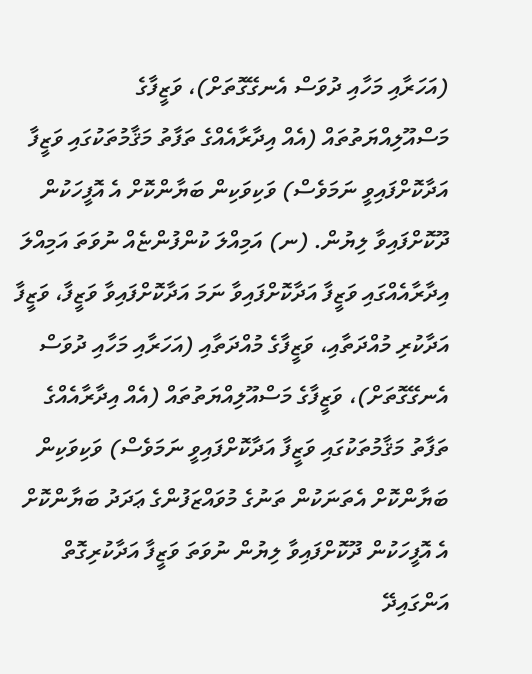(އަހަރާއި މަހާއި ދުވަސް އެނގޭގޮތަށް)، ވަޒީފާގެ މަސްއޫލިއްޔަތުތައް (އެއް އިދާރާއެއްގެ ތަފާތު މަޤާމުތަކުގައި ވަޒީފާ އަދާކޮށްފައިވީ ނަމަވެސް) ވަކިވަކިން ބަޔާންކޮށް އެ އޮފީހަކުން ދޫކޮށްފައިވާ ލިޔުން. (ނ) އަމިއްލަ ކުންފުންޏެއް ނުވަތަ އަމިއްލަ އިދާރާއެއްގައި ވަޒީފާ އަދާކޮށްފައިވާ ނަމަ އަދާކޮށްފައިވާ ވަޒީފާ، ވަޒީފާ އަދާކުރި މުއްދަތާއި، ވަޒީފާގެ މުއްދަތާއި (އަހަރާއި މަހާއި ދުވަސް އެނގޭގޮތަށް)، ވަޒީފާގެ މަސްއޫލިއްޔަތުތައް (އެއް އިދާރާއެއްގެ ތަފާތު މަޤާމުތަކުގައި ވަޒީފާ އަދާކޮށްފައިވީ ނަމަވެސް) ވަކިވަކިން ބަޔާންކޮށް އެތަނަކުން ތަނުގެ މުވައްޒަފުންގެ ޢަދަދު ބަޔާންކޮށް އެ އޮފީހަކުން ދޫކޮށްފައިވާ ލިޔުން ނުވަތަ ވަޒީފާ އަދާކުރިގޮތް އަންގައިދޭ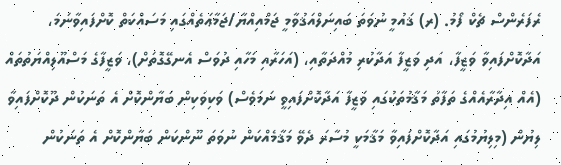ރެފަރެންސް ޗެކް ފޯމު. (ރ) ޤައުމީ ނުވަތަ ބައިނަލްއަޤުވާމީ ޖަމްއިއްޔާ/ޖަމާޢަތެއްގައި މަސައްކަތް ކޮށްފައިވާނަމަ، އަދާކޮށްފައިވާ ވަޒީފާ، އަދި ވަޒީފާ އަދާކުރި މުއްދަތާއި، (އަހަރާއި މަހާއި ދުވަސް އެނގޭގޮތަށް)، ވަޒީފާގެ މަސްއޫލިއްޔަތުތައް (އެއް އިދާރާއެއްގެ ތަފާތު މަޤާމުތަކުގައި ވަޒީފާ އަދާކޮށްފައިވީ ނަމަވެސް) ވަކިވަކިން ބަޔާންކޮށް އެ ތަނަކުން ދޫކޮށްފައިވާ ލިޔުން (މިލިޔުމުގައި އަދާކޮށްފައިވާ މަޤާމަކީ މުސާރަ ދެވޭ މަޤާމެއްކަން ނުވަތަ ނޫންކަން ބަޔާންކޮށް އެ ތަނަކުން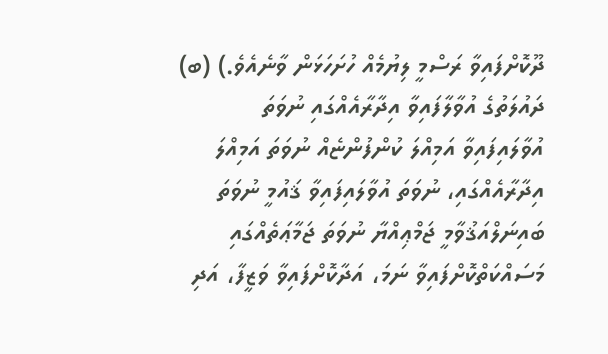ދޫކޮށްފައިވާ ރަސްމީ ލިޔުމެއް ހުށަހަޅަން ވާނެއެވެ.) (ބ) ދައުލަތުގެ އުވާލާފައިވާ އިދާރާއެއްގައި ނުވަތަ އުވާލައިފައިވާ އަމިއްލަ ކުންފުންޏެއް ނުވަތަ އަމިއްލަ އިދާރާއެއްގައި، ނުވަތަ އުވާލައިފައިވާ ޤައުމީ ނުވަތަ ބައިނަލްއަޤުވާމީ ޖަމްޢިއްޔާ ނުވަތަ ޖަމާޢަތެއްގައި މަސައްކަތްކޮށްފައިވާ ނަމަ، އަދާކޮށްފައިވާ ވަޒީފާ، އަދި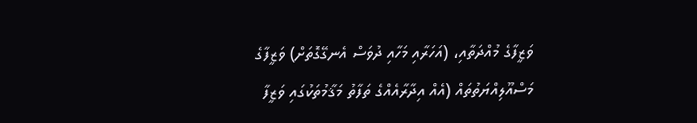ވަޒީފާގެ މުއްދަތާއި، (އަހަރާއި މަހާއި ދުވަސް އެނގޭގޮތަށް) ވަޒީފާގެ މަސްއޫލިއްޔަތުތައް (އެއް އިދާރާއެއްގެ ތަފާތު މަޤާމުތަކުގައި ވަޒީފާ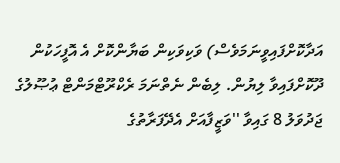އަދާކޮށްފައިވީނަމަވެސް) ވަކިވަކިން ބަޔާންކޮށް އެ އޮފީހަކުން ދޫކޮށްފައިވާ ލިޔުން. ލިބެން ނެތްނަމަ ރެކްރޫޓްމަންޓް ޢުޞޫލުގެ ޖަދުވަލު 8 ގައިވާ ''ވަޒީފާއަށް އެދޭފަރާތުގެ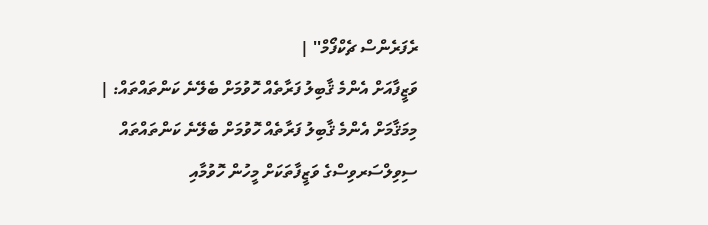ރެފަރެންސް ޗެކްފޯމް'' |
ވަޒީފާއަށް އެންމެ ޤާބިލު ފަރާތެއް ހޮވުމަށް ބެލޭނެ ކަންތައްތައް: |
މިމަޤާމަށް އެންމެ ޤާބިލު ފަރާތެއް ހޮވުމަށް ބެލޭނެ ކަންތައްތައް ސިވިލްސަރވިސްގެ ވަޒީފާތަކަށް މީހުން ހޮވުމާއި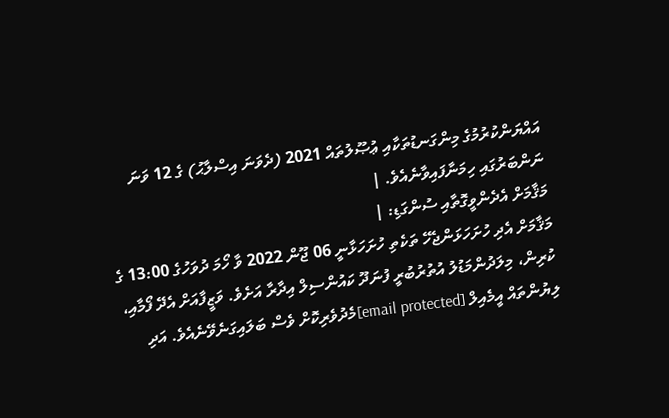އައްޔަންކުރުމުގެ މިންގަނޑުތަކާއި ޢުޞޫލުތައް 2021 (ދެވަނަ އިސްލާޙު) ގެ 12 ވަނަ ނަންބަރުގައި ހިމަނާފައިވާނެއެވެ. |
މަޤާމަށް އެދެންވީގޮތާއި ސުންގަޑި: |
މަޤާމަށް އެދި ހުށަހަޅަންޖެހޭ ތަކެތި ހުށަހަޅާނީ 06 ޖޫން 2022 ވާ ހޯމަ ދުވަހުގެ 13:00 ގެ ކުރިން، މިލަދުންމަޑުލު އުތުރުބުރީ ފުނަދޫ ކައުންސިލް އިދާރާ އަށެވެ. ވަޒީފާއަށް އެދޭ ފޯމާއި، ލިޔުންތައް އީމެއިލް [email protected]މެދުވެރިކޮށް ވެސް ބަލައިގަނެވޭނެއެވެ. އަދި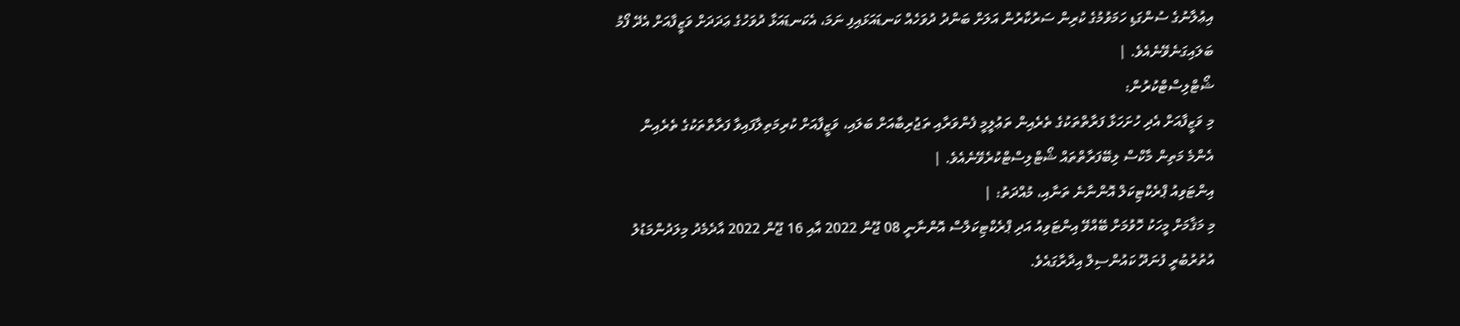އިޢުލާނުގެ ސުންގަޑި ހަމަވުމުގެ ކުރިން ސަރުކާރުން އަލަށް ބަންދު ދުވަހެއް ކަނޑައަޅައިފި ނަމަ، އެކަނޑައަޅާ ދުވަހުގެ ޢަދަދަށް ވަޒީފާއަށް އެދޭ ފޯމު ބަލައިގަނެވޭނެއެވެ. |
ޝޯޓްލިސްޓްކުރުން:
މި ވަޒީފާއަށް އެދި ހުށަހަޅާ ފަރާތްތަކުގެ ތެރެއިން ތަޢުލީމީ ފެންވަރާއި ތަޖުރިބާއަށް ބަލައި، ވަޒީފާއަށް ކުރިމަތިލާފައިވާ ފަރާތްތަކުގެ ތެރެއިން އެންމެ މަތިން މާކްސް ލިބޭފަރާތްތައް ޝޯޓްލިސްޓްކުރެވޭނެއެވެ. |
އިންޓަވިއު ޕްރެކްޓިކަލް އޮންނާނެ ތަނާއި، މުއްދަތު: |
މި މަޤާމަށް މީހަކު ހޮވުމަށް ބޭއްވޭ އިންޓަވިއު އަދި ޕްރެކްޓިކަލްސް އޮންނާނީ 08 ޖޫން 2022 އާއި 16 ޖޫން 2022 އާދެމެދު މިލަދުންމަޑުލު އުތުރުބުރީ ފުނަދޫ ކައުންސިލް އިދާރާގައެވެ.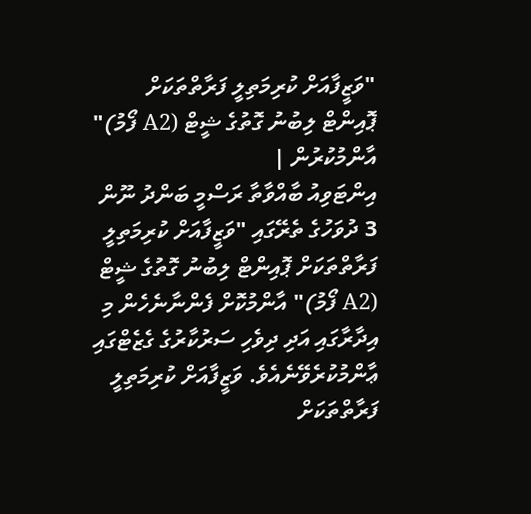"ވަޒީފާއަށް ކުރިމަތިލީ ފަރާތްތަކަށް ޕޮއިންޓް ލިބުނު ގޮތުގެ ޝީޓް (A2 ފޯމު)" އާންމުކުރުން |
އިންޓަވިއު ބާއްވާތާ ރަސްމީ ބަންދު ނޫން 3 ދުވަހުގެ ތެރޭގައި "ވަޒީފާއަށް ކުރިމަތިލީ ފަރާތްތަކަށް ޕޮއިންޓް ލިބުނު ގޮތުގެ ޝީޓް (A2 ފޯމު)" އާންމުކޮށް ފެންނާނެހެން މި އިދާރާގައި އަދި ދިވެހި ސަރުކާރުގެ ގެޒެޓްގައި ޢާންމުކުރެވޭނެއެވެ. ވަޒީފާއަށް ކުރިމަތިލީ ފަރާތްތަކަށް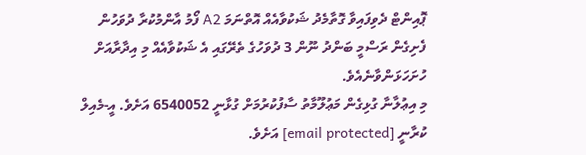ޕޮއިންޓް ދެވިފައިވާ ގޮތާމެދު ޝަކުވާއެއް އޮތްނަމަ A2 ފޯމު އާންމުކުރާ ދުވަހުން ފެށިގެން ރަސްމީ ބަންދު ނޫން 3 ދުވަހުގެ ތެރޭގައި އެ ޝަކުވާއެއް މި އިދާރާއަށް ހުށަހަޅަންވާނެއެވެ.
މި އިޢުލާނާ ގުޅިގެން މަޢުލޫމާތު ސާފުކުރުމަށް ގުޅާނީ 6540052 އަށެވެ. އީ-މެއިލް ކުރާނީ [email protected] އަށެވެ.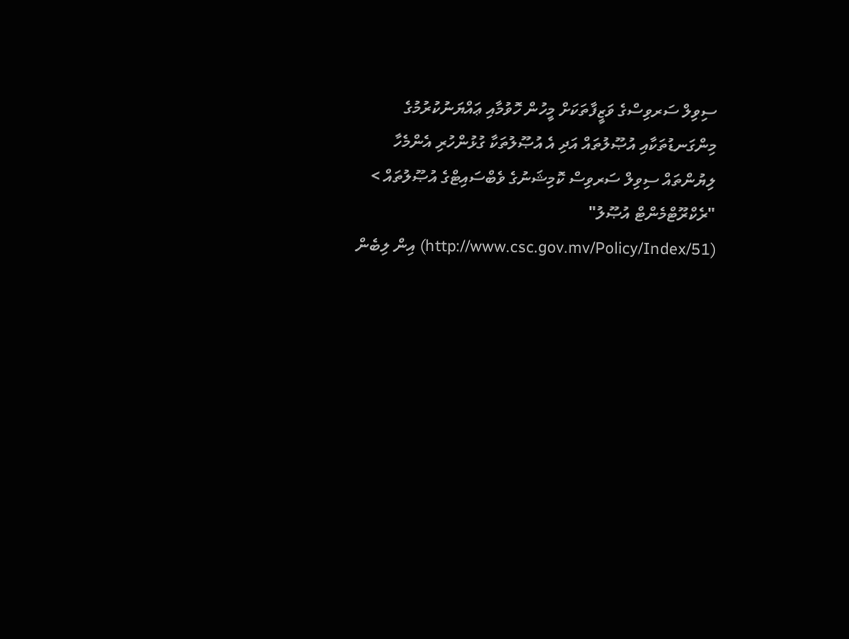ސިވިލް ސަރވިސްގެ ވަޒީފާތަކަށް މީހުން ހޮވުމާއި ޢައްޔަނުކުރުމުގެ މިންގަނޑުތަކާއި އުޞޫލުތައް އަދި އެ އުޞޫލުތަކާ ގުޅުންހުރި އެންމެހާ ލިޔުންތައް ސިވިލް ސަރވިސް ކޮމިޝަނުގެ ވެބްސައިޓްގެ އުޞޫލުތައް > "ރެކްރޫޓްމެންޓް އުޞޫލު" (http://www.csc.gov.mv/Policy/Index/51) އިން ލިބެން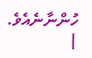ހުންނާނެއެވެ. |